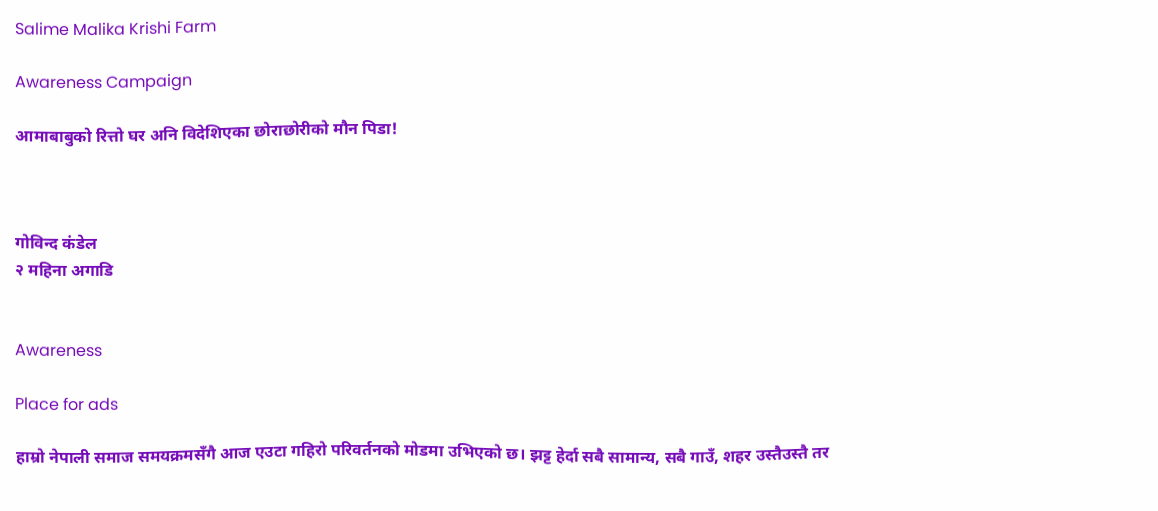Salime Malika Krishi Farm

Awareness Campaign

आमाबाबुको रित्तो घर अनि विदेशिएका छोराछोरीको मौन पिडा!



गोविन्द कंडेल
२ महिना अगाडि


Awareness

Place for ads

हाम्रो नेपाली समाज समयक्रमसँगै आज एउटा गहिरो परिवर्तनको मोडमा उभिएको छ। झट्ट हेर्दा सबै सामान्य, सबै गाउँ, शहर उस्तैउस्तै तर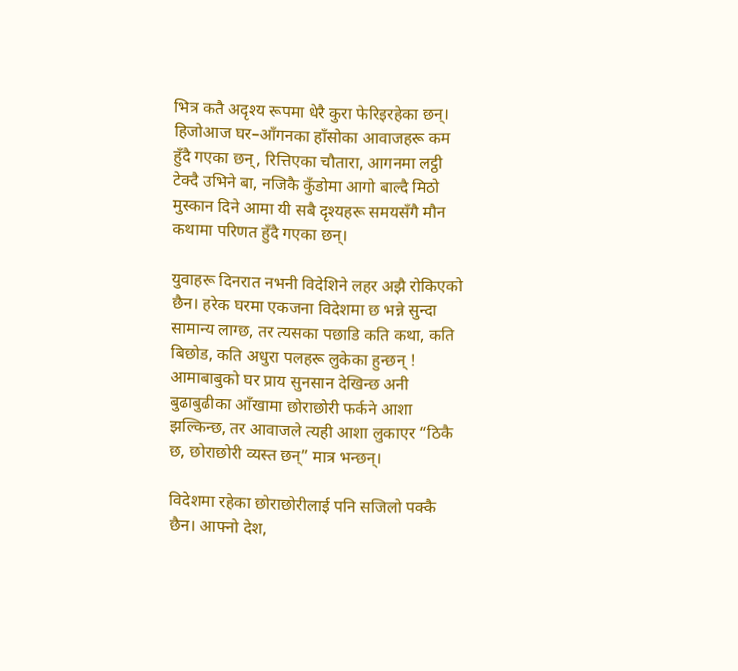भित्र कतै अदृश्य रूपमा धेरै कुरा फेरिइरहेका छन्। हिजोआज घर–आँगनका हाँसोका आवाजहरू कम हुँदै गएका छन्, रित्तिएका चौतारा, आगनमा लट्ठी टेक्दै उभिने बा, नजिकै कुँडोमा आगो बाल्दै मिठो मुस्कान दिने आमा यी सबै दृश्यहरू समयसँगै मौन कथामा परिणत हुँदै गएका छन्।

युवाहरू दिनरात नभनी विदेशिने लहर अझै रोकिएको छैन। हरेक घरमा एकजना विदेशमा छ भन्ने सुन्दा सामान्य लाग्छ, तर त्यसका पछाडि कति कथा, कति बिछोड, कति अधुरा पलहरू लुकेका हुन्छन् ! आमाबाबुको घर प्राय सुनसान देखिन्छ अनी बुढाबुढीका आँखामा छोराछोरी फर्कने आशा झल्किन्छ, तर आवाजले त्यही आशा लुकाएर “ठिकै छ, छोराछोरी व्यस्त छन्” मात्र भन्छन्।

विदेशमा रहेका छोराछोरीलाई पनि सजिलो पक्कै छैन। आफ्नो देश,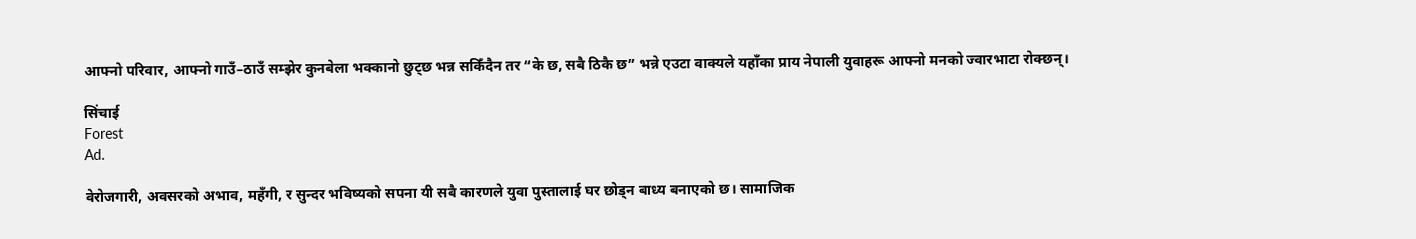आफ्नो परिवार, आफ्नो गाउँ–ठाउँ सम्झेर कुनबेला भक्कानो छुट्छ भन्न सकिँदैन तर “के छ, सबै ठिकै छ” भन्ने एउटा वाक्यले यहाँका प्राय नेपाली युवाहरू आफ्नो मनको ज्वारभाटा रोक्छन्।

सिंचाई
Forest
Ad.

वेरोजगारी, अवसरको अभाव, महँगी, र सुन्दर भविष्यको सपना यी सबै कारणले युवा पुस्तालाई घर छोड्न बाध्य बनाएको छ। सामाजिक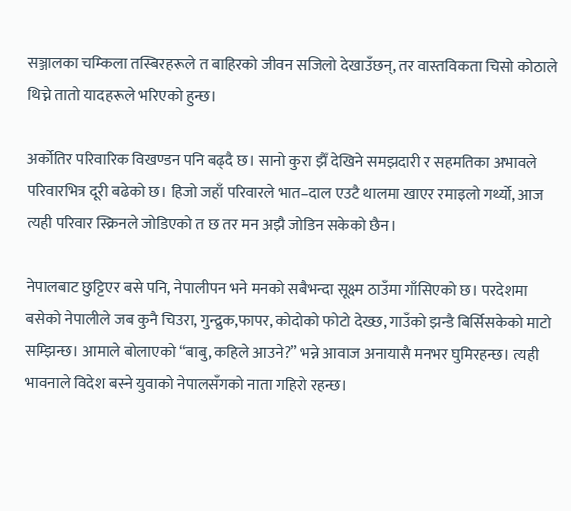सञ्जालका चम्किला तस्बिरहरूले त बाहिरको जीवन सजिलो देखाउँछन्, तर वास्तविकता चिसो कोठाले थिच्ने तातो यादहरूले भरिएको हुन्छ।

अर्कोतिर परिवारिक विखण्डन पनि बढ्दै छ। सानो कुरा झैँ देखिने समझदारी र सहमतिका अभावले परिवारभित्र दूरी बढेको छ। हिजो जहाँ परिवारले भात–दाल एउटै थालमा खाएर रमाइलो गर्थ्यो, आज त्यही परिवार स्क्रिनले जोडिएको त छ तर मन अझै जोडिन सकेको छैन।

नेपालबाट छुट्टिएर बसे पनि, नेपालीपन भने मनको सबैभन्दा सूक्ष्म ठाउँमा गाँसिएको छ। परदेशमा बसेको नेपालीले जब कुनै चिउरा, गुन्द्रुक,फापर, कोदोको फोटो देख्छ, गाउँको झन्डै बिर्सिसकेको माटो सम्झिन्छ। आमाले बोलाएको “बाबु, कहिले आउने?” भन्ने आवाज अनायासै मनभर घुमिरहन्छ। त्यही भावनाले विदेश बस्ने युवाको नेपालसँगको नाता गहिरो रहन्छ।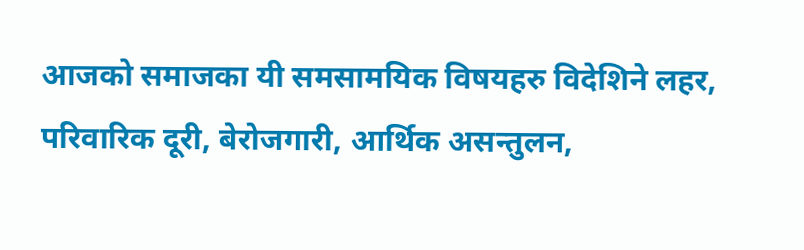आजको समाजका यी समसामयिक विषयहरु विदेशिने लहर, परिवारिक दूरी, बेरोजगारी, आर्थिक असन्तुलन,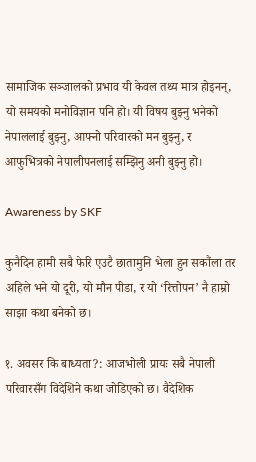सामाजिक सञ्जालको प्रभाव यी केवल तथ्य मात्र होइनन्, यो समयको मनोविज्ञान पनि हो। यी विषय बुझ्नु भनेको नेपाललाई बुझ्नु, आफ्नो परिवारको मन बुझ्नु, र आफुभित्रको नेपालीपनलाई सम्झिनु अनी बुझ्नु हो।

Awareness by SKF

कुनैदिन हामी सबै फेरि एउटै छातामुनि भेला हुन सकौंला तर अहिले भने यो दूरी, यो मौन पीडा, र यो ‘रित्तोपन’ नै हाम्रो साझा कथा बनेको छ।

१. अवसर कि बाध्यता?: आजभोली प्रायः सबै नेपाली परिवारसँग विदेशिने कथा जोडिएको छ। वैदेशिक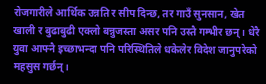रोजगारीले आर्थिक उन्नति र सीप दिन्छ, तर गाउँ सुनसान, खेत खाली र बुढाबुढी एक्लो बन्नुजस्ता असर पनि उस्तै गम्भीर छन्। धेरै युवा आफ्नै इच्छाभन्दा पनि परिस्थितिले धकेलेर विदेश जानुपरेको महसुस गर्छन्।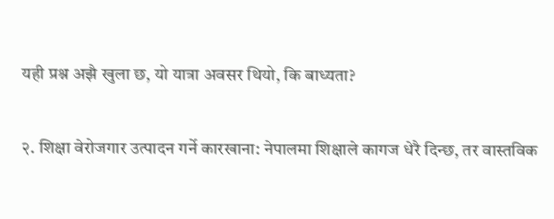यही प्रश्न अझै खुला छ, यो यात्रा अवसर थियो, कि बाध्यता?

२. शिक्षा वेरोजगार उत्पादन गर्ने कारखाना: नेपालमा शिक्षाले कागज धेरै दिन्छ, तर वास्तविक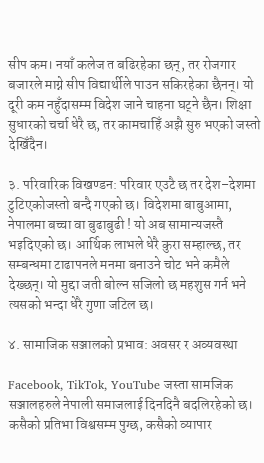सीप कम। नयाँ कलेज त बढिरहेका छन्, तर रोजगार बजारले माग्ने सीप विद्यार्थीले पाउन सकिरहेका छैनन्। यो दूरी कम नहुँदासम्म विदेश जाने चाहना घट्ने छैन। शिक्षा सुधारको चर्चा धेरै छ, तर कामचाहिँ अझै सुरु भएको जस्तो देखिँदैन।

३. परिवारिक विखण्डन: परिवार एउटै छ तर देश–देशमा टुटिएकोजस्तो बन्दै गएको छ। विदेशमा बाबुआमा, नेपालमा बच्चा वा बुढाबुढी ! यो अब सामान्यजस्तै भइदिएको छ। आर्थिक लाभले धेरै कुरा सम्हाल्छ, तर सम्बन्धमा टाढापनले मनमा बनाउने चोट भने कमैले देख्छन्। यो मुद्दा जती बोल्न सजिलो छ महशुस गर्न भने त्यसको भन्दा धेरै गुणा जटिल छ।

४. सामाजिक सञ्जालको प्रभाव: अवसर र अव्यवस्था

Facebook, TikTok, YouTube जस्ता सामजिक सञ्जालहरुले नेपाली समाजलाई दिनदिनै बदलिरहेको छ। कसैको प्रतिभा विश्वसम्म पुग्छ, कसैको व्यापार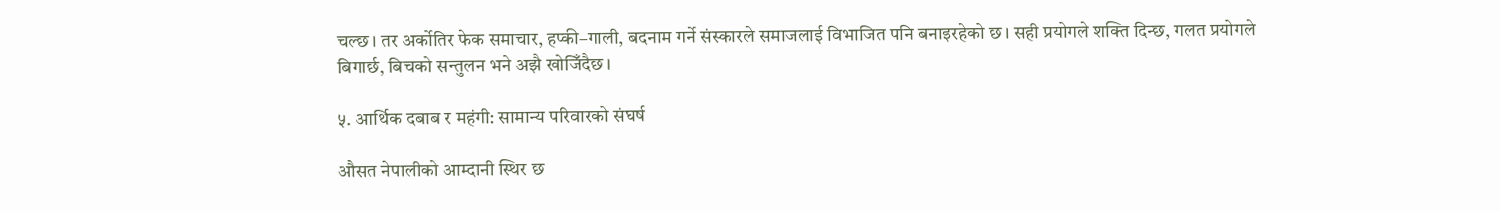चल्छ। तर अर्कोतिर फेक समाचार, हप्की–गाली, बदनाम गर्ने संस्कारले समाजलाई विभाजित पनि बनाइरहेको छ। सही प्रयोगले शक्ति दिन्छ, गलत प्रयोगले बिगार्छ, बिचको सन्तुलन भने अझै खोजिँदैछ।

५. आर्थिक दबाब र महंगी: सामान्य परिवारको संघर्ष

औसत नेपालीको आम्दानी स्थिर छ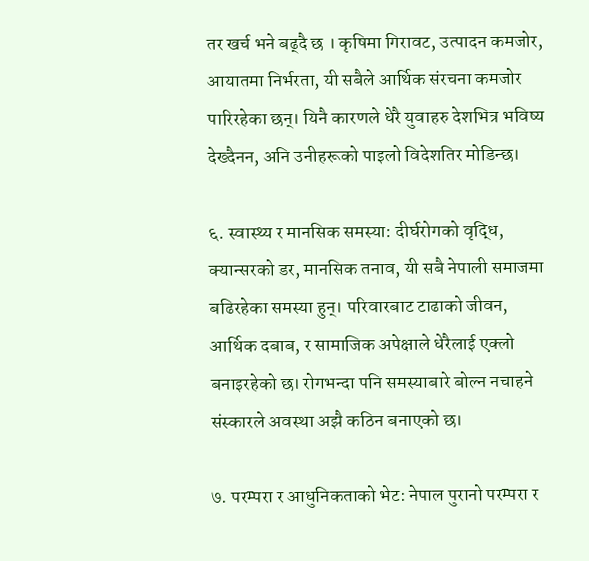तर खर्च भने बढ्दै छ । कृषिमा गिरावट, उत्पादन कमजोर, आयातमा निर्भरता, यी सबैले आर्थिक संरचना कमजोर पारिरहेका छन्। यिनै कारणले धेरै युवाहरु देशभित्र भविष्य देख्दैनन, अनि उनीहरूको पाइलो विदेशतिर मोडिन्छ।

६. स्वास्थ्य र मानसिक समस्या: दीर्घरोगको वृद्धि, क्यान्सरको डर, मानसिक तनाव, यी सबै नेपाली समाजमा बढिरहेका समस्या हुन्। परिवारबाट टाढाको जीवन, आर्थिक दबाब, र सामाजिक अपेक्षाले धेरैलाई एक्लो बनाइरहेको छ। रोगभन्दा पनि समस्याबारे बोल्न नचाहने संस्कारले अवस्था अझै कठिन बनाएको छ।

७. परम्परा र आधुनिकताको भेट: नेपाल पुरानो परम्परा र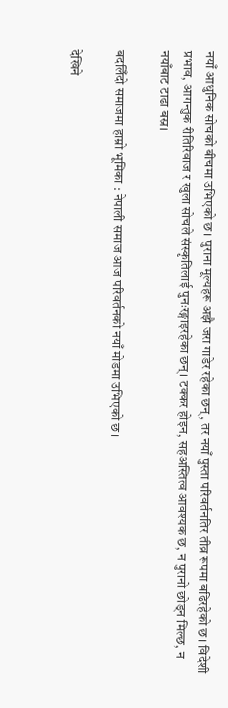नयाँ आधुनिक सोचको बीचमा उभिएको छ। पुराना मूल्यहरू अझै जरा गाडेर रहेका छन्, तर नयाँ पुस्ता परिवर्तनतिर तीव्र रूपमा बढिरहेको छ। विदेशी प्रभाव, आगन्तुक रीतिरिवाज र खुला सोचले संस्कृतिलाई पुनःरङ्गाइरहेका छन्। टक्कर होइन, सहअस्तित्व आवश्यक छ, न पुरानो छोड्न मिल्छ, न नयाँबाट टाढा बस्न।

बदलिँदो समाजमा हाम्रो भूमिका : नेपाली समाज आज परिवर्तनको नयाँ मोडमा उभिएको छ।

देखिने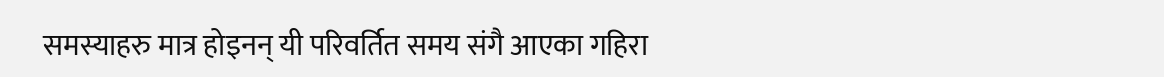समस्याहरु मात्र होइनन् यी परिवर्तित समय संगै आएका गहिरा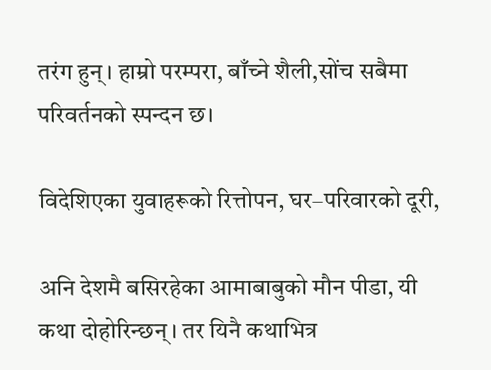तरंग हुन्। हाम्रो परम्परा, बाँच्ने शैली,सोंच सबैमा परिवर्तनको स्पन्दन छ।

विदेशिएका युवाहरूको रित्तोपन, घर–परिवारको दूरी,

अनि देशमै बसिरहेका आमाबाबुको मौन पीडा, यी कथा दोहोरिन्छन्। तर यिनै कथाभित्र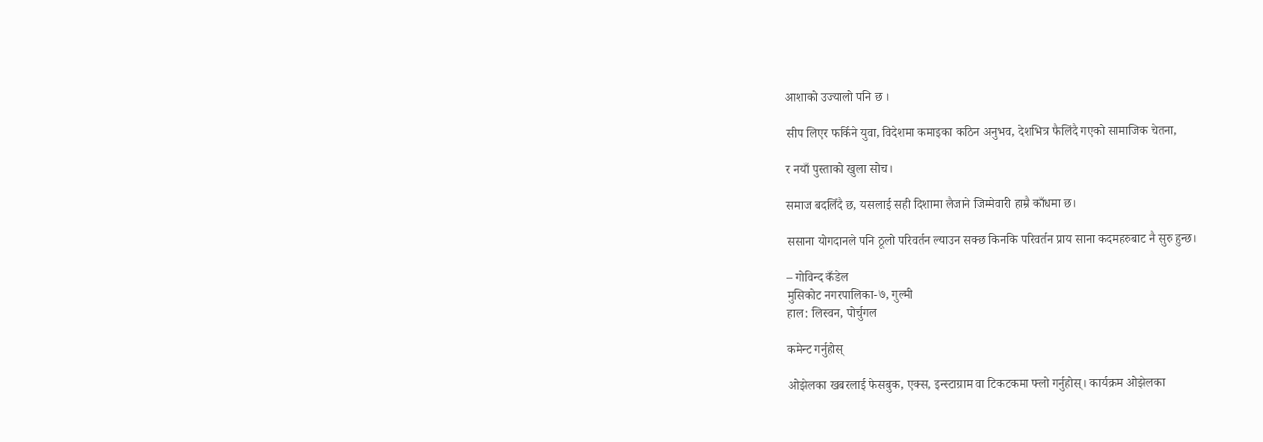आशाको उज्यालो पनि छ ।

सीप लिएर फर्किने युवा, विदेशमा कमाइका कठिन अनुभव, देशभित्र फैलिंदै गएको सामाजिक चेतना,

र नयाँ पुस्ताको खुला सोच।

समाज बदलिँदै छ, यसलाई सही दिशामा लैजाने जिम्मेवारी हाम्रै काँधमा छ।

ससाना योगदानले पनि ठूलो परिवर्तन ल्याउन सक्छ किनकि परिवर्तन प्राय साना कदमहरुबाट नै सुरु हुन्छ।

– गोविन्द कँडेल
मुसिकोट नगरपालिका-७, गुल्मी
हाल: लिस्वन, पोर्चुगल

कमेन्ट गर्नुहोस्

ओझेलका खबरलाई फेसबुक, एक्स, इन्स्टाग्राम वा टिकटकमा फ्लो गर्नुहोस्। कार्यक्रम ओझेलका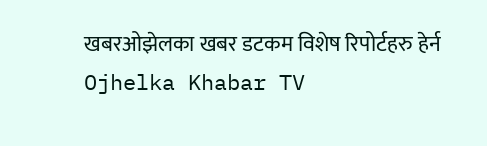खबरओझेलका खबर डटकम विशेष रिपोर्टहरु हेर्न Ojhelka Khabar TV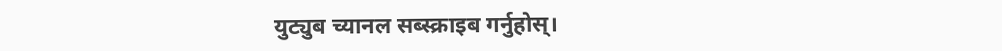युट्युब च्यानल सब्स्क्राइब गर्नुहोस्।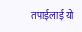तपाईलाई यो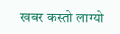खबर कस्तो लाग्यो